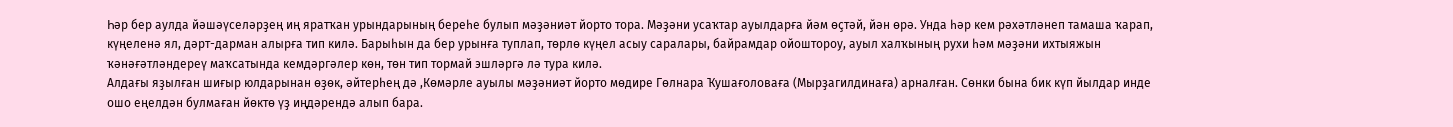Һәр бер аулда йәшәүселәрҙең иң яратҡан урындарының береһе булып мәҙәниәт йорто тора. Мәҙәни усаҡтар ауылдарға йәм өҫтәй, йән өрә. Унда һәр кем рәхәтләнеп тамаша ҡарап, күңеленә ял, дәрт-дарман алырға тип килә. Барыһын да бер урынға туплап, төрлө күңел асыу саралары, байрамдар ойоштороу, ауыл халҡының рухи һәм мәҙәни ихтыяжын ҡәнәғәтләндереү маҡсатында кемдәргәлер көн, төн тип тормай эшләргә лә тура килә.
Алдағы яҙылған шиғыр юлдарынан өҙөк, әйтерһең дә ,Көмәрле ауылы мәҙәниәт йорто мөдире Гөлнара Ҡушағоловаға (Мырҙагилдинаға) арналған. Сөнки бына бик күп йылдар инде ошо еңелдән булмаған йөктө үҙ иңдәрендә алып бара.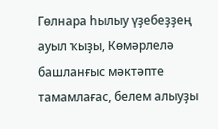Гөлнара һылыу үҙебеҙҙең ауыл ҡыҙы, Көмәрлелә башланғыс мәктәпте тамамлағас, белем алыуҙы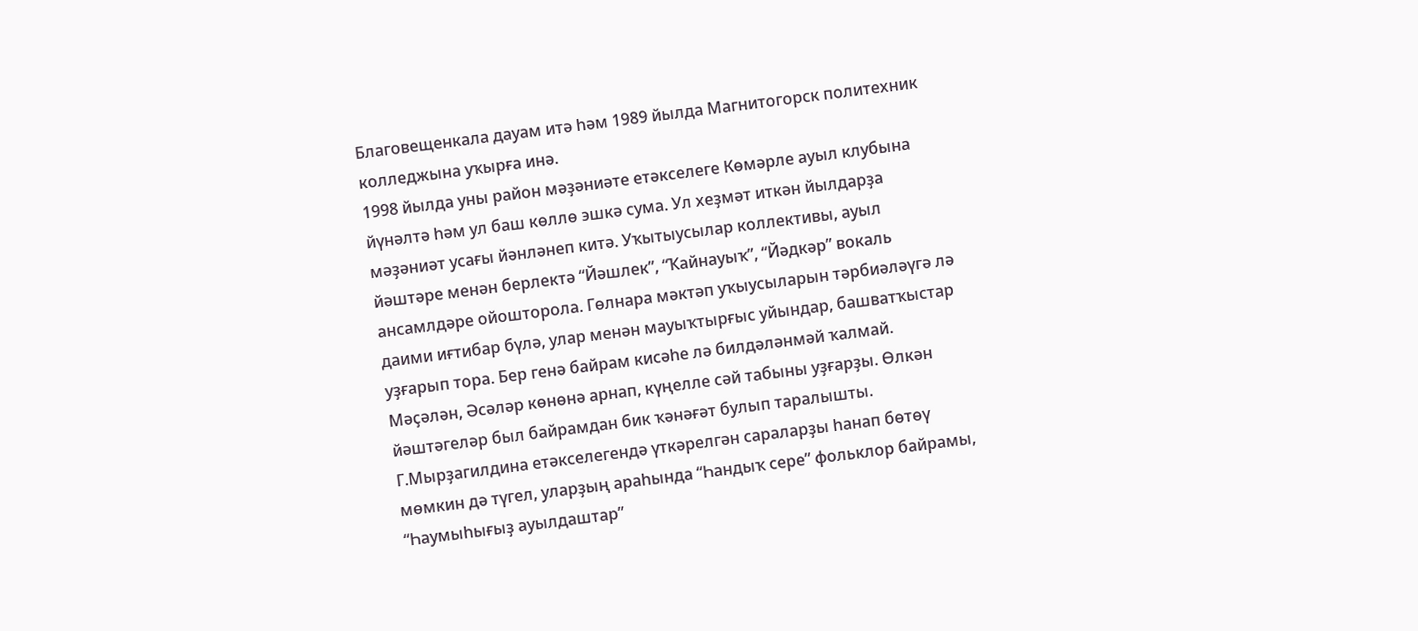Благовещенкала дауам итә һәм 1989 йылда Магнитогорск политехник колледжына уҡырға инә.
1998 йылда уны район мәҙәниәте етәкселеге Көмәрле ауыл клубына йүнәлтә һәм ул баш көллө эшкә сума. Ул хеҙмәт иткән йылдарҙа мәҙәниәт усағы йәнләнеп китә. Уҡытыусылар коллективы, ауыл йәштәре менән берлектә “Йәшлек”, “Ҡайнауыҡ”, “Йәдкәр” вокаль ансамлдәре ойошторола. Гөлнара мәктәп уҡыусыларын тәрбиәләүгә лә даими иғтибар бүлә, улар менән мауыҡтырғыс уйындар, башватҡыстар уҙғарып тора. Бер генә байрам кисәһе лә билдәләнмәй ҡалмай. Мәҫәлән, Әсәләр көнөнә арнап, күңелле сәй табыны уҙғарҙы. Өлкән йәштәгеләр был байрамдан бик ҡәнәғәт булып таралышты.
Г.Мырҙагилдина етәкселегендә үткәрелгән сараларҙы һанап бөтөү мөмкин дә түгел, уларҙың араһында “Һандыҡ сере” фольклор байрамы, “Һаумыһығыҙ ауылдаштар”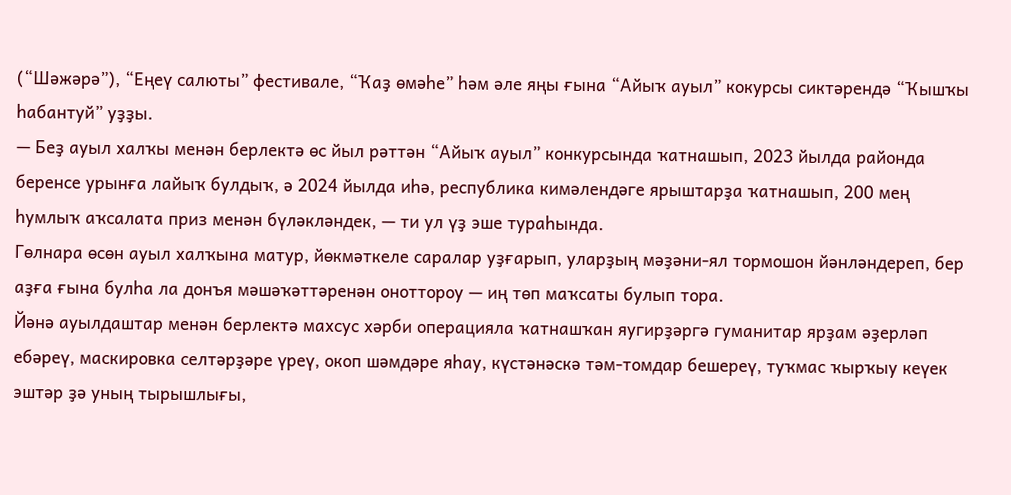(“Шәжәрә”), “Еңеү салюты” фестивале, “Ҡаҙ өмәһе” һәм әле яңы ғына “Айыҡ ауыл” кокурсы сиктәрендә “Ҡышҡы һабантуй” уҙҙы.
— Беҙ ауыл халҡы менән берлектә өс йыл рәттән “Айыҡ ауыл” конкурсында ҡатнашып, 2023 йылда районда беренсе урынға лайыҡ булдыҡ, ә 2024 йылда иһә, республика кимәлендәге ярыштарҙа ҡатнашып, 200 мең һумлыҡ аҡсалата приз менән бүләкләндек, — ти ул үҙ эше тураһында.
Гөлнара өсөн ауыл халҡына матур, йөкмәткеле саралар уҙғарып, уларҙың мәҙәни-ял тормошон йәнләндереп, бер аҙға ғына булһа ла донъя мәшәҡәттәренән оноттороу — иң төп маҡсаты булып тора.
Йәнә ауылдаштар менән берлектә махсус хәрби операцияла ҡатнашҡан яугирҙәргә гуманитар ярҙам әҙерләп ебәреү, маскировка селтәрҙәре үреү, окоп шәмдәре яһау, күстәнәскә тәм-томдар бешереү, туҡмас ҡырҡыу кеүек эштәр ҙә уның тырышлығы,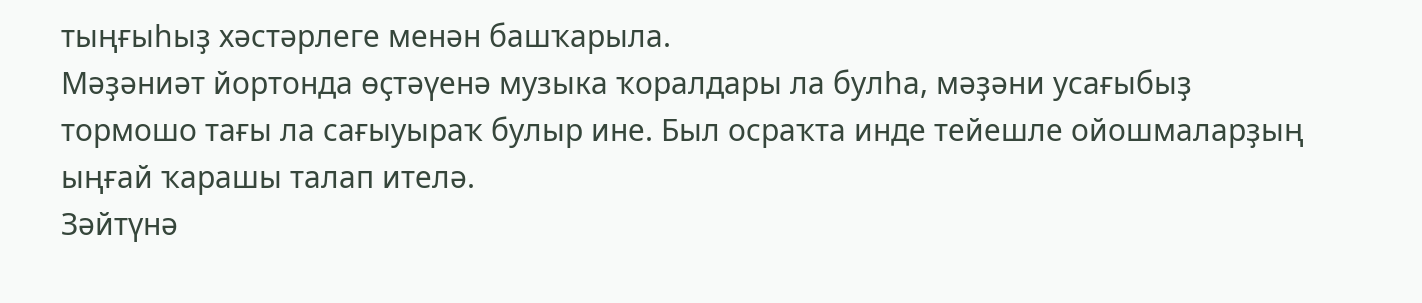тыңғыһыҙ хәстәрлеге менән башҡарыла.
Мәҙәниәт йортонда өҫтәүенә музыка ҡоралдары ла булһа, мәҙәни усағыбыҙ тормошо тағы ла сағыуыраҡ булыр ине. Был осраҡта инде тейешле ойошмаларҙың ыңғай ҡарашы талап ителә.
Зәйтүнә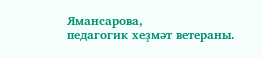Ямансарова,
педагогик хеҙмәт ветераны.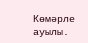Көмәрле ауылы.